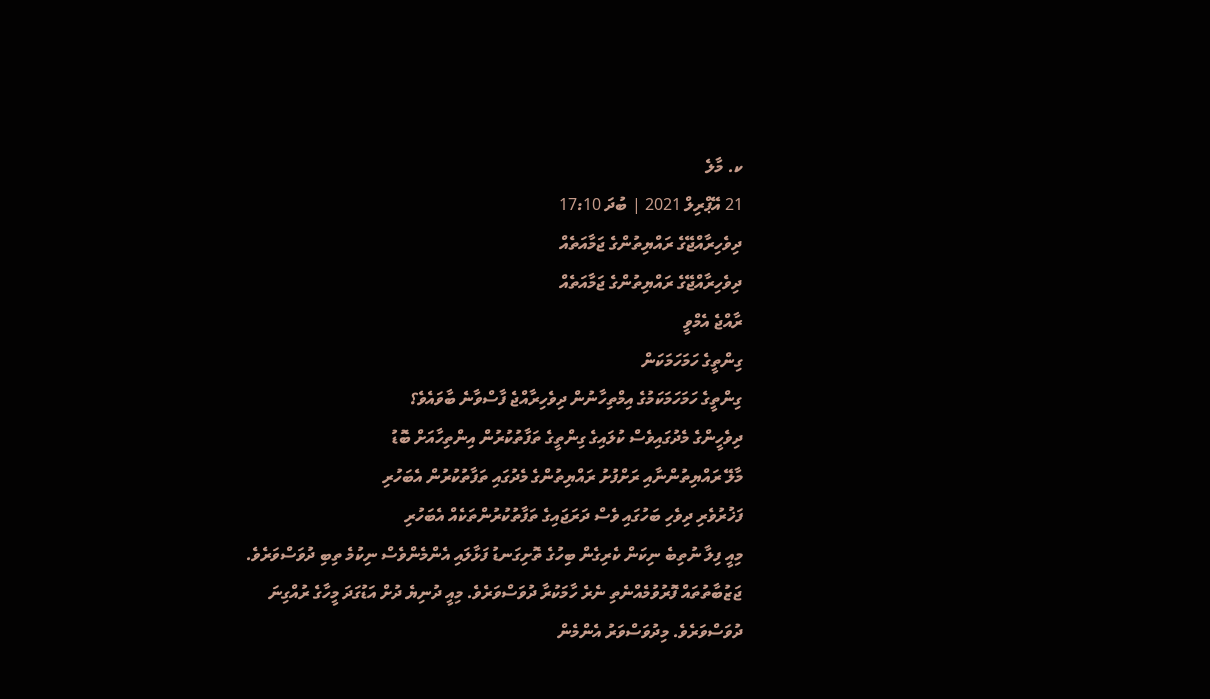ކ. މާލެ
21 އޭޕްރިލް 2021 | ބުދަ 17:10
ދިވެހިރާއްޖޭގެ ރައްޔިތުންގެ ޖަމާއަތެއް
ދިވެހިރާއްޖޭގެ ރައްޔިތުންގެ ޖަމާއަތެއް
ރާއްޖެ އެމްވީ
ގިންތީގެ ހަމަހަމަކަން
ގިންތީގެ ހަމަހަމަކަމުގެ އިމްތިހާނުން ދިވެހިރާއްޖެ ފާސްވާނެ ބާވައެވެ؟
ދިވެހީންގެ މެދުގައިވެސް ކުލައިގެ ގިންތީގެ ތަފާތުކުރުން އިންތިހާއަށް ބޮޑު
މާލޭ ރައްޔިތުންނާއި ރަށްފުށު ރައްޔިތުންގެ މެދުގައި ތަފާތުކުރުން އެބަހުރި
ފަޚުރުވެރި ދިވެހި ބަހުގައި ވެސް ދަރަޖައިގެ ތަފާތުކުރުންތަކެއް އެބަހުރި
މިއީ ފިލާ ނުތިބެ ނިކަން ކެރިގެން ބިހުގެ ތޮށިގަނޑު ފަޅާލައި އެންމެންވެސް ނިކުމެ ތިބި ދުވަސްވަރެވެ. ޖަޒުބާތުތައް ފޮރުވުމެއްނެތި ނެރެ ހާމަކުރާ ދުވަސްވަރެވެ. މިއީ ދުނިޔެ ދުށް އަޑުގަދަ މީހާގެ ރުއްގިނަ ދުވަސްވަރެވެ. މިދުވަސްވަރު އެންމެން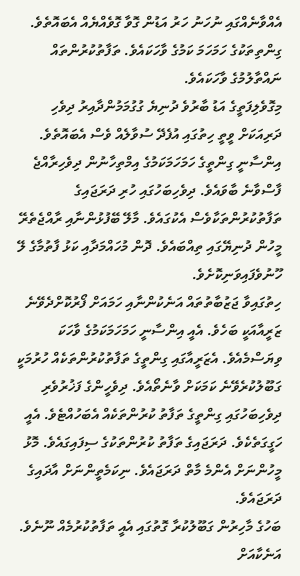އެއްވާނެއްގައި ނުހަނު ހަރު އަޑުން ގޮވާ ގޮވެއްޔެއް އެބައޮތެވެ. ގިންތިތަކުގެ ހަމަހަމަ ކަމުގެ ވާހަކައެވެ. ތަފާތުކުރުންތައް ނައްތާލުމުގެ ވާހަކައެވެ.
މިގޮވެލިފަތީގެ އަޑު ބާރުވެ ދުނިޔެ ގުގުމަމުންދާއިރު ދިވެހި ދަރިއަކަށް ވީތީ ހިތުގައި އުފެދޭ ސުވާލެއް ވެސް އެބައޮތެވެ. އިންސާނީ ގިންތީގެ ހަމަހަމަކަމުގެ އިމްތިހާނުން ދިވެހިރާއްޖެ ފާސްވާނެ ބާވައެވެ. ދިވެހިބަހުގައި ހުރި ދަރަޖައިގެ ތަފާތުކުރުންތަކާވެސް އެކުގައެވެ. މާލޭ ބޭފުޅުންނާއި ރާއްޖެތެރޭ މީހުން ދުނިޔޭގައި ތިއްބައެވެ. ދޮން މުހައްމަދާއި ކަޅު ފާތުމާގެ ލޭ ހޫނުވެފައިވަނިކޮށެވެ.
ހިތުގައިވާ ޖަޒުބާތުތައް އަނެކުންނާއި ހަމައަށް ފޯރުކޮށްދެވޭނެ ޒަރީއާއަކީ ބަހެވެ. އެއީ އިންސާނީ ހަމަހަމަކަމުގެ ވާހަކަ ވިޔަސްމެއެވެ. އެޒަރީއާގައި ގިންތީގެ ތަފާތުކުރުންތަކެއް ހުރުމަކީ ގަބޫލުކުރެވޭނެ ކަމަކަށް ވާނެތޯއެވެ. ދިވެހީންގެ ފަޚުރުވެރި ދިވެހިބަހުގައި ގިންތީގެ ތަފާތު ކުރުންތަކެއް އެބަހުއްޓެވެ. އެއީ ހަގީގަތެކެވެ. ދަރަޖައިގެ ތަފާތު ކުރުންތަކުގެ ސިފައިގައެވެ. މޮޅު މީހުންނަށް އެންމެ މާތް ދަރަޖައެވެ. ނިކަމެތީންނަށް އާދައިގެ ދަރަޖައެވެ.
ބަހުގެ މާހިރުން ގަބޫލުކުރާ ގޮތުގައި އެއީ ތަފާތުކުރުމެއް ނޫނެވެ. އަނެކާއަށް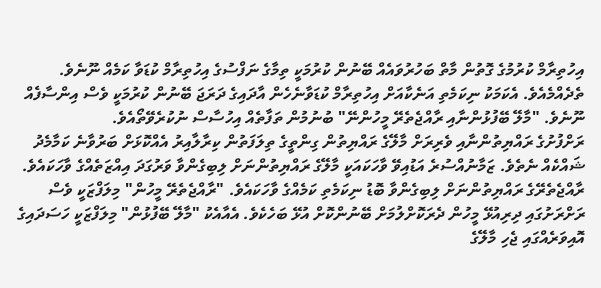އިހުތިރާމް ކުރުމުގެ ގޮތުން މާތް ބަހުރުވައެއް ބޭނުން ކުރުމަކީ ތިމާގެ ނަފްސުގެ އިހުތިރާމް ކުޑަވާ ކަމެއް ނޫނެވެ. ތެދެއްމެއެވެ. އެކަމަކު ނިކަމެތި އަނެކާއަށް އިހުތިރާމް ކުޑަވާނެހެން އާދައިގެ ދަރަޖަ ބޭނުން ކުރުމަކީ ވެސް އިންސާފެއް ނޫނެވެ. "މާލޭ ބޭފުޅުންނާއި ރާއްޖެތެރޭ މީހުންނޭ" ބުނުމުން ތަފާތެއް އިހުސާސް ނުކުރެވޭތޯއެވެ.
ރަށްފުށުގެ ރައްޔިތުންނާއި ވެރިރަށް މާލޭގެ ރައްޔިތުން ގިންތީގެ ތިލަފަތުން ކިރާލާއިރު އެއްކޮޅަށް ބަރުވާނެ ކަމާމެދު ޝައްކެއް ނެތެވެ. ޒަމާނުއްސުރެ އަޑުއިވޭ ވާހަކައަކީ މާލޭގެ ރައްޔިތުންނަށް ލިބިގެންވާ ވަރުގަދަ އިއްޒަތެއްގެ ވާހަކައެވެ. ރާއްޖެތެރޭގެ ރައްޔިތުންނަށް ލިބިގެންވާ ބޮޑު ނިކަމެތި ކަމެއްގެ ވާހަކައެވެ. "ރާއްޖެތެރޭ މީހުން" މިލަފްޒަކީ ވެސް ރަށްރަށުގައި ދިރިއުޅޭ މީހުން ދެރަކޮށްލުމަށް ބޭނުންކޮށް އުޅޭ ބަހެކެވެ. އެއާއެކު "މާލޭ ބޭފުޅުން" މިލަފްޒަކީ ހަސަދައިގެ އޮއިވަރެއްގައި ޖެހި މާލޭގެ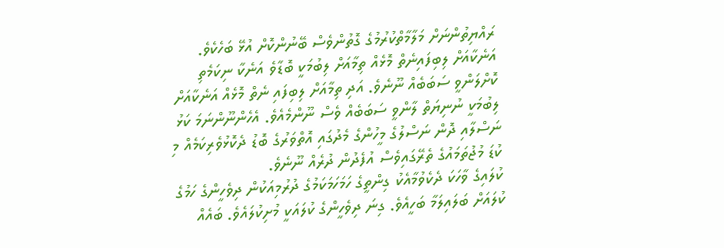ރައްޔިތުންނަށް މަލާމާތްކުރުމުގެ ގޮތުންވެސް ބޭނުންކޮށް އުޅޭ ބަހެކެވެ.
އަނެކާއަށް ލިބިފައިނެތް މޮޅެއް ތިމާއަށް ލިބުމަކީ ބޮޑާވެ އަނެކާ ނިކަމެތި ކޮށްލަންވީ ސަބަބެއް ނޫނެވެ. އަދި ތިމާއަށް ލިބިފައި ނެތް މޮޅެއް އަނެކާއަށް ލިބުމަކީ ނުނިޔަތް ލާންވީ ސަބަބެއް ވެސް ނޫންމެއެވެ. އެހެންނޫންނަމަ ކަޅު ނަސްލާއި ދޮން ނަސްލުގެ މީހުންގެ މެދުގައި އޮތްވަރުގެ ބޮޑު ދެކޮޅުވެރިކަމެއް މި ކުޑަ މުޖުތަމައުގެ ތެރޭގައިވެސް އުފެދުން ދުރެއް ނޫނެވެ.
ކުލައިގެ ވާހަކަ ދެކެވުމާއެކު ގިންތީގެ ހަމަހަމަކަމުގެ ދުރުމިއަކުން ދިވެހީންގެ ހަމުގެ ކުލައަށް ބަލައިލަމާ ބަހީއެވެ. ގިނަ ދިވެހީންގެ ކުލައަކީ މުށިކުލައެވެ. ބައެއް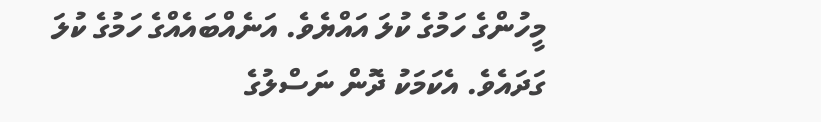މީހުންގެ ހަމުގެ ކުލަ އައްޔެވެ. އަނެއްބައެއްގެ ހަމުގެ ކުލަ ގަދައެވެ. އެކަމަކު ދޮން ނަސްލުގެ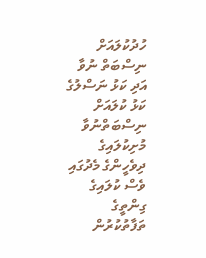ހުދުކުލައަށް ނިސްބަތް ނުވާ އަދި ކަޅު ނަސްލުގެ ކަޅު ކުލައަށް ނިސްބަތްނުވާ މުށިކުލައިގެ ދިވެހީންގެ މެދުގައި ވެސް ކުލައިގެ ގިންތީގެ ތަފާތުކުރުން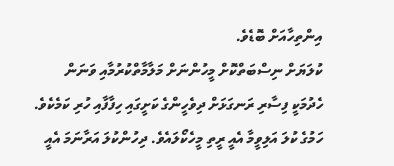އިންތިހާއަށް ބޮޑެވެ.
ކުލަޔަށް ނިސްބަތްކޮށް މީހުންނަށް މަލާމާތްކުރުމާއި ވަނަން ހެދުމަކީ ފިސާރި ރަނގަޅަށް ދިވެހީންގެ ކަށީގައި ހިފާފާއި ހުރި ކަމެކެވެ. ހަމުގެ ކުލަ އަލިވީމާ އެއީ ރީތި މީހެކޯލައެވެ. ދިހުންކުލަ އަރާނަމަ އެއީ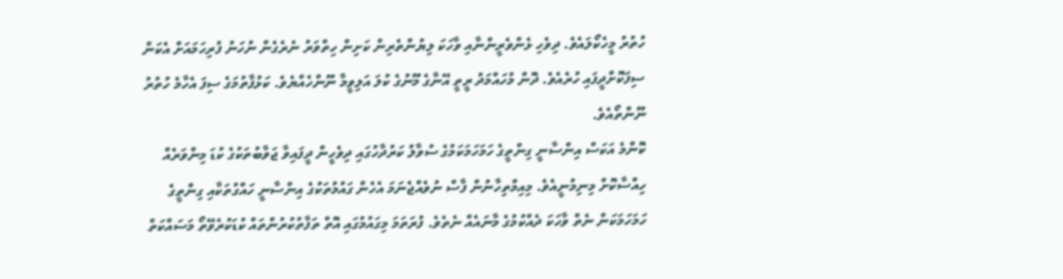ހުތުރު މީހެކޯލައެވެ. ދިވެހި ޅެންވެރީންނާއި ވާހަކަ ލިޔުންތެރިން ކަށިން ހިތްވަރު ނެރެގެން ނުހަނު ފުރިހަމައަށް އެކަން ސިފަކޮށްދީފައި ހުރެއެވެ. ދޮން މުހައްމަދު ރީތީ އޭނާގެ މޫނުގެ ކުލަ އަލިވީމާ ނޫންހެއްޔެވެ. ކަޅުފާތުމަގެ ސިފަ އެހާމެ ހުތުރު ނޫންތޯއެވެ.
ކޮންމެ އަކަސް އިންސާނީ ގިންތީގެ ހަމަހަމަކަމުގެ ސުވާލު ކަރުދާހުގައި ދިވެހީން ދީފައިވާ ޖަވާބުތަކުގެ ކުޑަ މިންވަރެއް ހިއްސާކޮށް މިނިމުނީއެވެ. މިއިމްތިހާނުން ފާސް ނުވެއްޖެނަމަ އެހެން ގައުމުތަކުގެ އިންސާނީ ހައްގުތަކާއި ގިންތީގެ ހަމަހަމަކަން ނެތް ވާހަކަ ދެއްކުމުގެ މާނައެއް ނެތެވެ. ފުރަތަމަ މިގައުމުގައި އޮތް ތަފާތުކުރުންތައް ކުޑަކުރެވޭތޯ މަސައްކަތް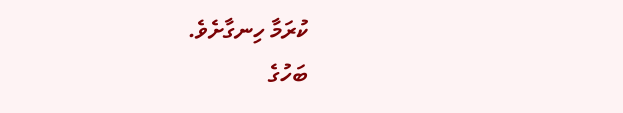ކުރަމާ ހިނގާށެވެ.
ބަހުގެ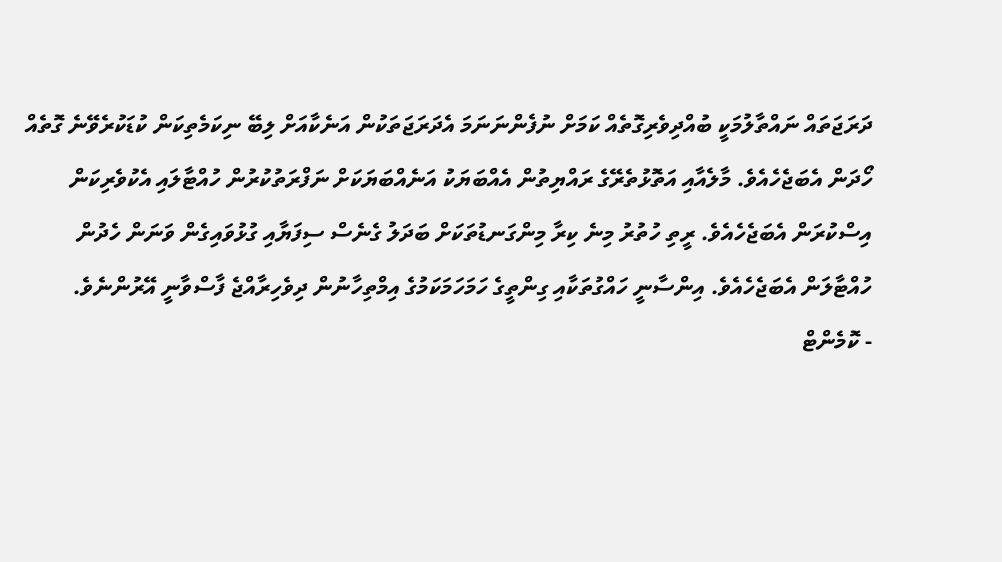ދަރަޖަތައް ނައްތާލުމަކީ ބުއްދިވެރިގޮތެއް ކަމަށް ނުފެންނަނަމަ އެދަރަޖަތަކުން އަނެކާއަށް ލިބޭ ނިކަމެތިކަން ކުޑަކުރެވޭނެ ގޮތެއް ހޯދަން އެބަޖެހެއެވެ. މާލެއާއި އަތޮޅުތެރޭގެ ރައްޔިތުން އެއްބަޔަކު އަނެއްބަޔަކަށް ނަފްރަތުކުރުން ހުއްޓާލައި އެކުވެރިކަން އިސްކުރަން އެބަޖެހެއެވެ. ރީތި ހުތުރު މިނެ ކިރާ މިންގަނޑުތަކަށް ބަދަލު ގެނެސް ސިފަޔާއި ގުޅުވައިގެން ވަނަން ހެދުން ހުއްޓާލަން އެބަޖެހެއެވެ. އިންސާނީ ހައްގުތަކާއި ގިންތީގެ ހަމަހަމަކަމުގެ އިމްތިހާނުން ދިވެހިރާއްޖެ ފާސްވާނީ އޭރުންނެވެ.
- ކޮމެންޓް